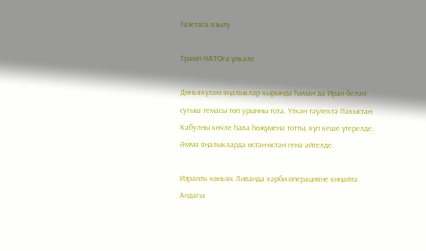Газетага язылу

Трамп НАТОга үпкәле

Дөньякүләм яңалыклар кырында һаман да Иран белән сугыш темасы төп урынны тота. Үткән тәүлектә Пакыстан Кабулны көчле һава һөҗүменә тотты, күп кеше үтерелде. Әмма яңалыкларда өстән-өстән генә әйтелде.

Израиль көньяк Ливанда хәрби операцияне киңәйтә. Андагы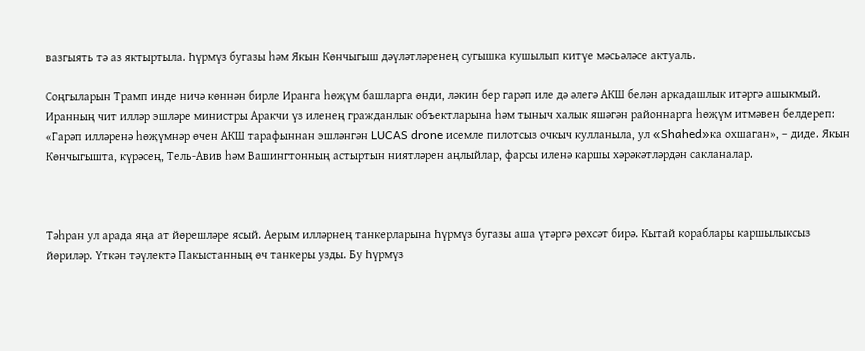вазгыять тә аз яктыртыла. Һүрмүз бугазы һәм Якын Көнчыгыш дәүләтләренең сугышка кушылып китүе мәсьәләсе актуаль.

Соңгыларын Трамп инде ничә көннән бирле Иранга һөҗүм башларга өнди, ләкин бер гарәп иле дә әлегә АКШ белән аркадашлык итәргә ашыкмый. Иранның чит илләр эшләре министры Аракчи үз иленең гражданлык объектларына һәм тыныч халык яшәгән районнарга һөҗүм итмәвен белдереп: «Гарәп илләренә һөҗүмнәр өчен АКШ тарафыннан эшләнгән LUCAS drone исемле пилотсыз очкыч кулланыла, ул «Shahed»ка охшаган», – диде. Якын Көнчыгышта, күрәсең, Тель-Авив һәм Вашингтонның астыртын ниятләрен аңлыйлар, фарсы иленә каршы хәрәкәтләрдән сакланалар.



Тәһран ул арада яңа ат йөрешләре ясый. Аерым илләрнең танкерларына Һүрмүз бугазы аша үтәргә рөхсәт бирә. Кытай кораблары каршылыксыз йөриләр. Үткән тәүлектә Пакыстанның өч танкеры узды. Бу Һүрмүз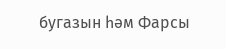бугазын һәм Фарсы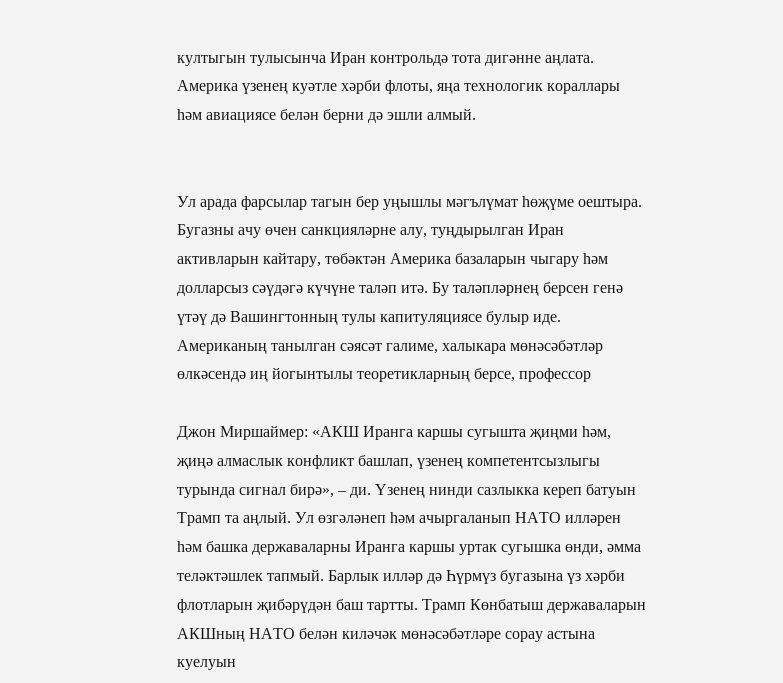култыгын тулысынча Иран контрольдә тота дигәнне аңлата. Америка үзенең куәтле хәрби флоты, яңа технологик кораллары һәм авиациясе белән берни дә эшли алмый.


Ул арада фарсылар тагын бер уңышлы мәгълүмат һөҗүме оештыра. Бугазны ачу өчен санкцияләрне алу, туңдырылган Иран активларын кайтару, төбәктән Америка базаларын чыгару һәм долларсыз сәүдәгә күчүне таләп итә. Бу таләпләрнең берсен генә үтәү дә Вашингтонның тулы капитуляциясе булыр иде. Американың танылган сәясәт галиме, халыкара мөнәсәбәтләр өлкәсендә иң йогынтылы теоретикларның берсе, профессор

Джон Миршаймер: «АКШ Иранга каршы сугышта җиңми һәм, җиңә алмаслык конфликт башлап, үзенең компетентсызлыгы турында сигнал бирә», – ди. Үзенең нинди сазлыкка кереп батуын Трамп та аңлый. Ул өзгәләнеп һәм ачыргаланып НАТО илләрен һәм башка державаларны Иранга каршы уртак сугышка өнди, әмма теләктәшлек тапмый. Барлык илләр дә Һүрмүз бугазына үз хәрби флотларын җибәрүдән баш тартты. Трамп Көнбатыш державаларын АКШның НАТО белән киләчәк мөнәсәбәтләре сорау астына куелуын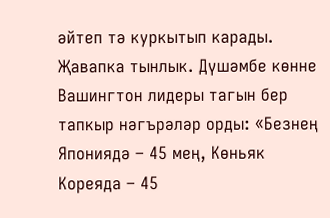әйтеп тә куркытып карады. Җавапка тынлык. Дүшәмбе көнне Вашингтон лидеры тагын бер тапкыр нәгърәләр орды: «Безнең Япониядә – 45 мең, Көньяк Кореяда – 45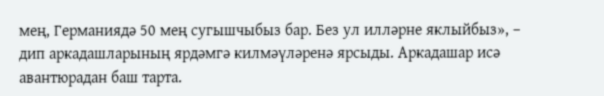мең, Германиядә 50 мең сугышчыбыз бар. Без ул илләрне яклыйбыз», – дип аркадашларының ярдәмгә килмәүләренә ярсыды. Аркадашар исә авантюрадан баш тарта.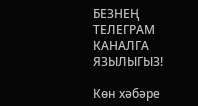БЕЗНЕҢ ТЕЛЕГРАМ КАНАЛГА ЯЗЫЛЫГЫЗ!

Көн хәбәре